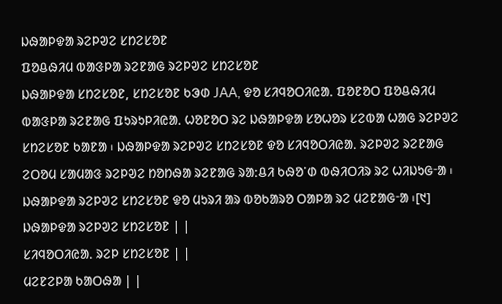ᱡᱷᱟᱞᱫᱟ ᱨᱮᱞᱣᱮ ᱥᱴᱮᱥᱚᱱ
ᱯᱚᱪᱷᱤᱢ ᱵᱟᱝᱞᱟ ᱨᱮᱱᱟᱜ ᱨᱮᱞᱣᱮ ᱥᱴᱮᱥᱚᱱ
ᱡᱷᱟᱞᱫᱟ ᱥᱴᱮᱥᱚᱱ, ᱥᱴᱮᱥᱚᱱ ᱠᱳᱰ JAA, ᱫᱚ ᱥᱤᱧᱚᱛᱤᱭᱟᱹ ᱯᱚᱱᱚᱛ ᱯᱚᱪᱷᱤᱢ ᱵᱟᱝᱞᱟ ᱨᱮᱱᱟᱜ ᱯᱩᱨᱩᱞᱤᱭᱟᱹ ᱦᱚᱱᱚᱛ ᱨᱮ ᱡᱷᱟᱞᱫᱟ ᱥᱚᱦᱚᱨ ᱥᱮᱵᱟ ᱦᱟᱜ ᱨᱮᱞᱣᱮ ᱥᱴᱮᱥᱚᱱ ᱠᱟᱱᱟ ᱾ ᱡᱷᱟᱞᱫᱟ ᱨᱮᱞᱣᱮ ᱥᱴᱮᱥᱚᱱ ᱫᱚ ᱥᱤᱧᱚᱛᱤᱭᱟᱹ ᱨᱮᱞᱣᱮ ᱨᱮᱱᱟᱜ ᱮᱛᱚᱢ ᱥᱟᱢᱟᱝ ᱨᱮᱞᱣᱮ ᱴᱚᱴᱷᱟ ᱨᱮᱱᱟᱜ ᱨᱟᱺᱪᱤ ᱠᱷᱚᱸᱰ ᱵᱷᱤᱛᱤᱨ ᱨᱮ ᱦᱤᱡᱩᱜᱼᱟ ᱾ ᱡᱷᱟᱞᱫᱟ ᱨᱮᱞᱣᱮ ᱥᱴᱮᱥᱚᱱ ᱫᱚ ᱢᱩᱨᱤ ᱟᱨ ᱵᱚᱠᱟᱨᱚ ᱛᱟᱞᱟ ᱨᱮ ᱢᱮᱱᱟᱜᱼᱟ ᱾[᱑]
ᱡᱷᱟᱞᱫᱟ ᱨᱮᱞᱣᱮ ᱥᱴᱮᱥᱚᱱ | |
ᱥᱤᱧᱚᱛᱤᱭᱟᱹ ᱨᱮᱞ ᱥᱴᱮᱥᱚᱱ | |
ᱢᱮᱱᱮᱞᱟ ᱠᱟᱛᱷᱟ | |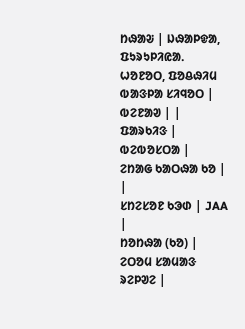ᱴᱷᱟᱶ | ᱡᱷᱟᱞᱫᱟ, ᱯᱩᱨᱩᱞᱤᱭᱟᱹ ᱦᱚᱱᱚᱛ, ᱯᱚᱪᱷᱤᱢ ᱵᱟᱝᱞᱟ ᱥᱤᱧᱚᱛ |
ᱵᱮᱱᱟᱣ | |
ᱯᱟᱨᱠᱤᱝ | ᱵᱮᱵᱚᱥᱛᱟ |
ᱮᱴᱟᱜ ᱠᱟᱛᱷᱟ ᱠᱚ | |
ᱥᱴᱮᱥᱚᱱ ᱠᱳᱰ | JAA |
ᱴᱚᱴᱷᱟ (ᱠᱚ) | ᱮᱛᱚᱢ ᱥᱟᱢᱟᱝ ᱨᱮᱞᱣᱮ |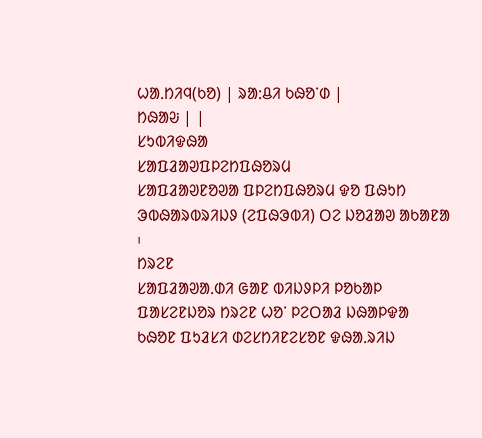ᱦᱟᱹᱴᱤᱧ(ᱠᱚ) | ᱨᱟᱺᱪᱤ ᱠᱷᱚᱸᱰ |
ᱴᱷᱟᱶ | |
ᱥᱩᱵᱤᱫᱷᱟ
ᱥᱟᱯᱲᱟᱣᱯᱞᱮᱴᱯᱷᱚᱨᱢ
ᱥᱟᱯᱲᱟᱣᱱᱚᱣᱟ ᱯᱞᱮᱴᱯᱷᱚᱨᱢ ᱫᱚ ᱯᱷᱩᱴ ᱳᱵᱷᱟᱨᱵᱨᱤᱡᱽ (ᱮᱯᱷᱳᱵᱤ) ᱛᱮ ᱡᱚᱲᱟᱣ ᱟᱠᱟᱱᱟ ᱾
ᱴᱨᱮᱱ
ᱥᱟᱯᱲᱟᱣᱟᱹᱰᱤ ᱜᱟᱱ ᱵᱤᱡᱽᱞᱤ ᱞᱚᱠᱟᱞ ᱯᱟᱥᱮᱱᱡᱚᱨ ᱴᱨᱮᱱ ᱦᱚᱸ ᱞᱮᱛᱟᱲ ᱡᱷᱟᱞᱫᱟ ᱠᱷᱚᱱ ᱯᱩᱲᱥᱤ ᱰᱮᱥᱴᱤᱱᱮᱥᱚᱱ ᱫᱷᱟᱹᱨᱤᱡ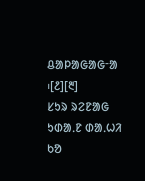ᱪᱟᱞᱟᱜᱟᱜᱼᱟ ᱾[᱒][᱓]
ᱥᱩᱨ ᱨᱮᱱᱟᱜ ᱩᱰᱟᱹᱱ ᱰᱟᱹᱦᱤ ᱠᱚ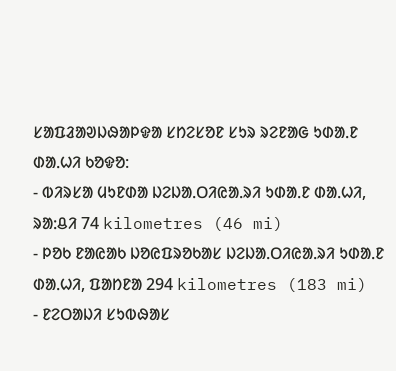ᱥᱟᱯᱲᱟᱣᱡᱷᱟᱞᱫᱟ ᱥᱴᱮᱥᱚᱱ ᱥᱩᱨ ᱨᱮᱱᱟᱜ ᱩᱰᱟᱹᱱ ᱰᱟᱹᱦᱤ ᱠᱚᱫᱚ:
- ᱵᱤᱨᱥᱟ ᱢᱩᱱᱰᱟ ᱡᱮᱡᱟᱹᱛᱤᱭᱟᱹᱨᱤ ᱩᱰᱟᱹᱱ ᱰᱟᱹᱦᱤ, ᱨᱟᱺᱪᱤ 74 kilometres (46 mi)
- ᱞᱚᱠ ᱱᱟᱭᱟᱠ ᱡᱚᱭᱯᱨᱚᱠᱟᱥ ᱡᱮᱡᱟᱹᱛᱤᱭᱟᱹᱨᱤ ᱩᱰᱟᱹᱱ ᱰᱟᱹᱦᱤ, ᱯᱟᱴᱱᱟ 294 kilometres (183 mi)
- ᱱᱮᱛᱟᱡᱤ ᱥᱩᱵᱷᱟᱥ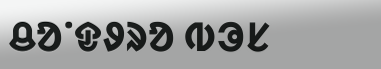ᱪᱚᱸᱫᱽᱨᱚ ᱵᱳᱥ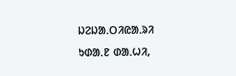ᱡᱮᱡᱟᱹᱛᱤᱭᱟᱹᱨᱤ ᱩᱰᱟᱹᱱ ᱰᱟᱹᱦᱤ,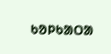ᱠᱚᱞᱠᱟᱛᱟ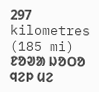297 kilometres (185 mi)
ᱱᱚᱣᱟ ᱡᱚᱛᱚ ᱧᱮᱞ ᱢᱮ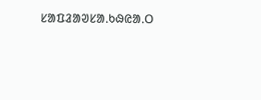ᱥᱟᱯᱲᱟᱣᱥᱟᱹᱠᱷᱭᱟᱹᱛ